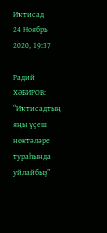Иҡтисад
24 Ноябрь 2020, 19:37

Радий ХӘБИРОВ: “Иҡтисадтың яңы үҫеш нөктәләре тураһында уйлайбыҙ”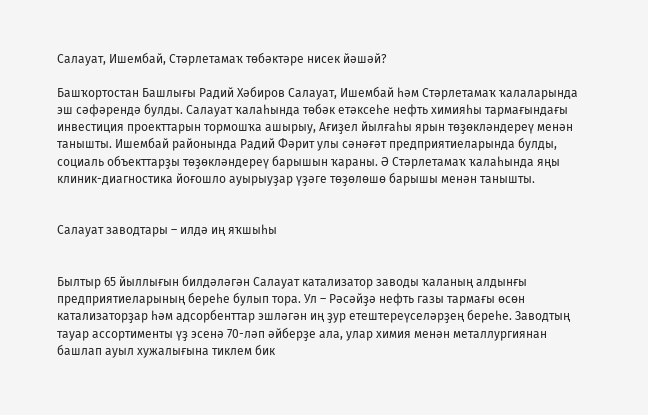Салауат, Ишембай, Стәрлетамаҡ төбәктәре нисек йәшәй?

Башҡортостан Башлығы Радий Хәбиров Салауат, Ишембай һәм Стәрлетамаҡ ҡалаларында эш сәфәрендә булды. Салауат ҡалаһында төбәк етәксеһе нефть химияһы тармағындағы инвестиция проекттарын тормошҡа ашырыу, Ағиҙел йылғаһы ярын төҙөкләндереү менән танышты. Ишембай районында Радий Фәрит улы сәнәғәт предприятиеларында булды, социаль объекттарҙы төҙөкләндереү барышын ҡараны. Ә Стәрлетамаҡ ҡалаһында яңы клиник-диагностика йоғошло ауырыуҙар үҙәге төҙөлөшө барышы менән танышты.


Салауат заводтары – илдә иң яҡшыһы


Былтыр 65 йыллығын билдәләгән Салауат катализатор заводы ҡаланың алдынғы предприятиеларының береһе булып тора. Ул – Рәсәйҙә нефть газы тармағы өсөн катализаторҙар һәм адсорбенттар эшләгән иң ҙур етештереүселәрҙең береһе. Заводтың тауар ассортименты үҙ эсенә 70-ләп әйберҙе ала, улар химия менән металлургиянан башлап ауыл хужалығына тиклем бик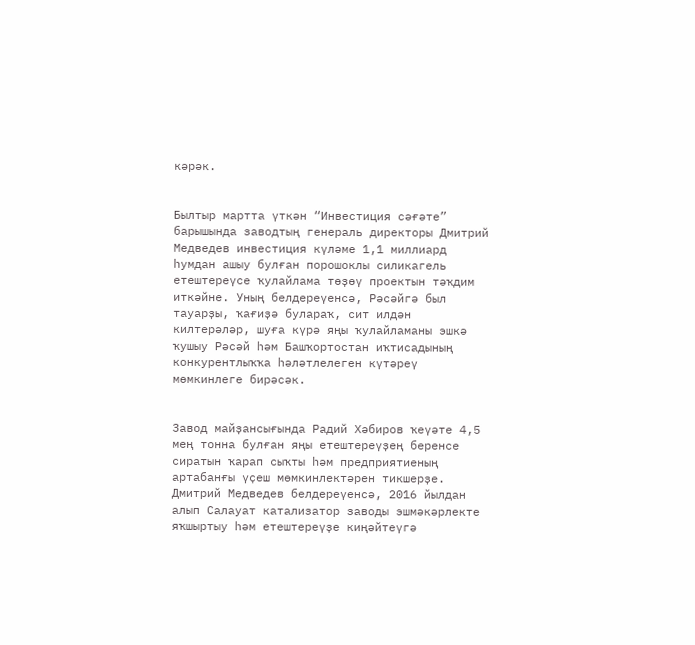кәрәк.


Былтыр мартта үткән “Инвестиция сәғәте” барышында заводтың генераль директоры Дмитрий Медведев инвестиция күләме 1,1 миллиард һумдан ашыу булған порошоклы силикагель етештереүсе ҡулайлама төҙөү проектын тәҡдим иткәйне. Уның белдереүенсә, Рәсәйгә был тауарҙы, ҡағиҙә булараҡ, сит илдән килтерәләр, шуға күрә яңы ҡулайламаны эшкә ҡушыу Рәсәй һәм Башҡортостан иҡтисадының конкурентлыҡҡа һәләтлелеген күтәреү мөмкинлеге бирәсәк.


Завод майҙансығында Радий Хәбиров ҡеүәте 4,5 мең тонна булған яңы етештереүҙең беренсе сиратын ҡарап сыҡты һәм предприятиеның артабанғы үҫеш мөмкинлектәрен тикшерҙе. Дмитрий Медведев белдереүенсә, 2016 йылдан алып Салауат катализатор заводы эшмәкәрлекте яҡшыртыу һәм етештереүҙе киңәйтеүгә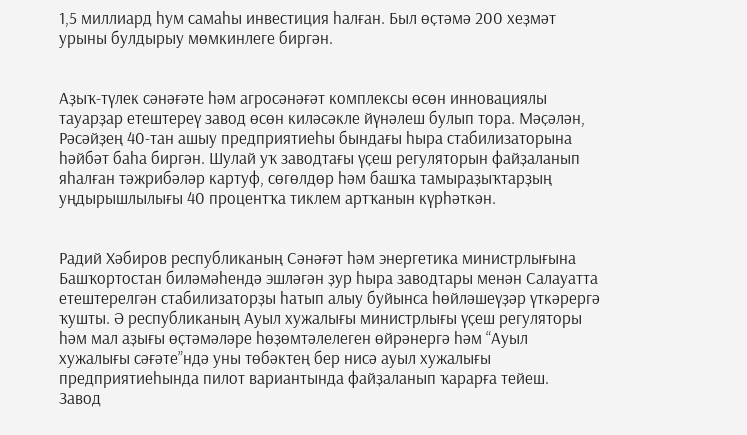1,5 миллиард һум самаһы инвестиция һалған. Был өҫтәмә 200 хеҙмәт урыны булдырыу мөмкинлеге биргән.


Аҙыҡ-түлек сәнәғәте һәм агросәнәғәт комплексы өсөн инновациялы тауарҙар етештереү завод өсөн киләсәкле йүнәлеш булып тора. Мәҫәлән, Рәсәйҙең 40-тан ашыу предприятиеһы бындағы һыра стабилизаторына һәйбәт баһа биргән. Шулай уҡ заводтағы үҫеш регуляторын файҙаланып яһалған тәжрибәләр картуф, сөгөлдөр һәм башҡа тамыраҙыҡтарҙың уңдырышлылығы 40 процентҡа тиклем артҡанын күрһәткән.


Радий Хәбиров республиканың Сәнәғәт һәм энергетика министрлығына Башҡортостан биләмәһендә эшләгән ҙур һыра заводтары менән Салауатта етештерелгән стабилизаторҙы һатып алыу буйынса һөйләшеүҙәр үткәрергә ҡушты. Ә республиканың Ауыл хужалығы министрлығы үҫеш регуляторы һәм мал аҙығы өҫтәмәләре һөҙөмтәлелеген өйрәнергә һәм “Ауыл хужалығы сәғәте”ндә уны төбәктең бер нисә ауыл хужалығы предприятиеһында пилот вариантында файҙаланып ҡарарға тейеш.
Завод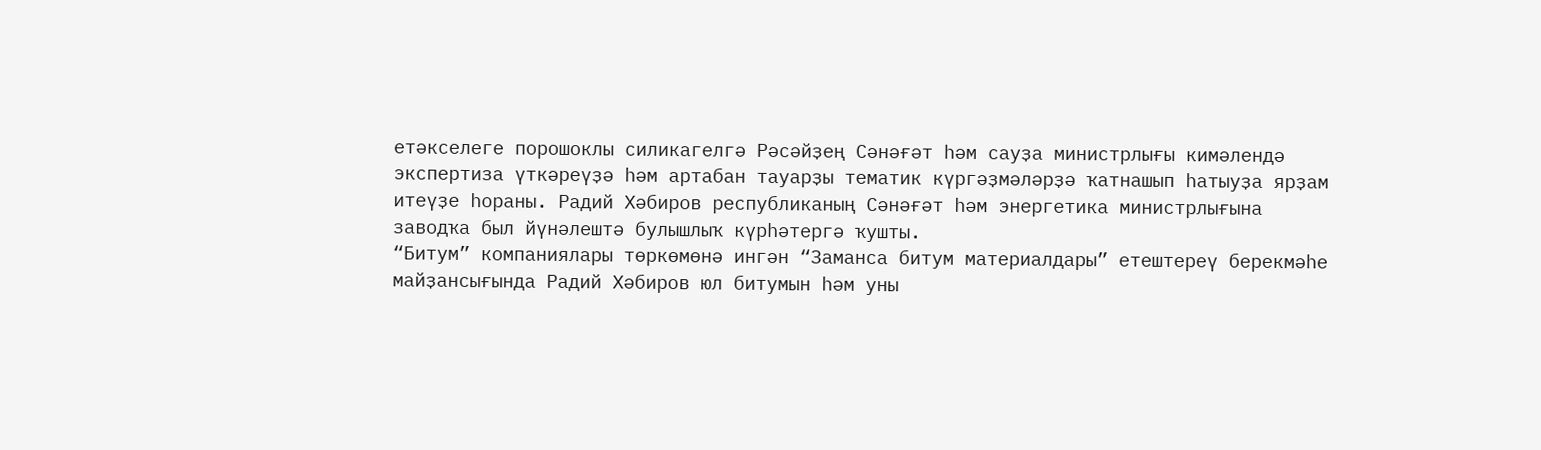етәкселеге порошоклы силикагелгә Рәсәйҙең Сәнәғәт һәм сауҙа министрлығы кимәлендә экспертиза үткәреүҙә һәм артабан тауарҙы тематик күргәҙмәләрҙә ҡатнашып һатыуҙа ярҙам итеүҙе һораны. Радий Хәбиров республиканың Сәнәғәт һәм энергетика министрлығына заводҡа был йүнәлештә булышлыҡ күрһәтергә ҡушты.
“Битум” компаниялары төркөмөнә ингән “Заманса битум материалдары” етештереү берекмәһе майҙансығында Радий Хәбиров юл битумын һәм уны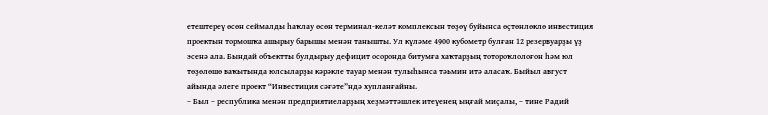етештереү өсөн сеймалды һаҡлау өсөн терминал-келәт комплексын төҙөү буйынса өҫтөнлөклө инвестиция проектын тормошҡа ашырыу барышы менән танышты. Ул күләме 4900 кубометр булған 12 резервуарҙы үҙ эсенә ала. Бындай объектты булдырыу дефицит осоронда битумға хаҡтарҙың тотороҡлолоғон һәм юл төҙөлөшө ваҡытында юлсыларҙы кәрәкле тауар менән тулыһынса тәьмин итә аласаҡ. Быйыл август айында әлеге проект “Инвестиция сәғәте”ндә хупланғайны.
– Был – республика менән предприятиеларҙың хеҙмәттәшлек итеүенең ыңғай миҫалы, – тине Радий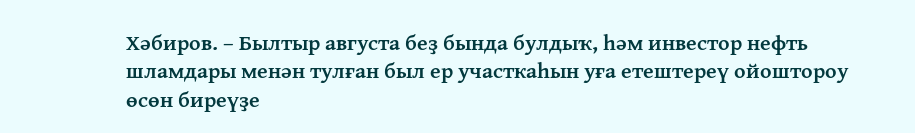Хәбиров. – Былтыр августа беҙ бында булдыҡ, һәм инвестор нефть шламдары менән тулған был ер участкаһын уға етештереү ойоштороу өсөн биреүҙе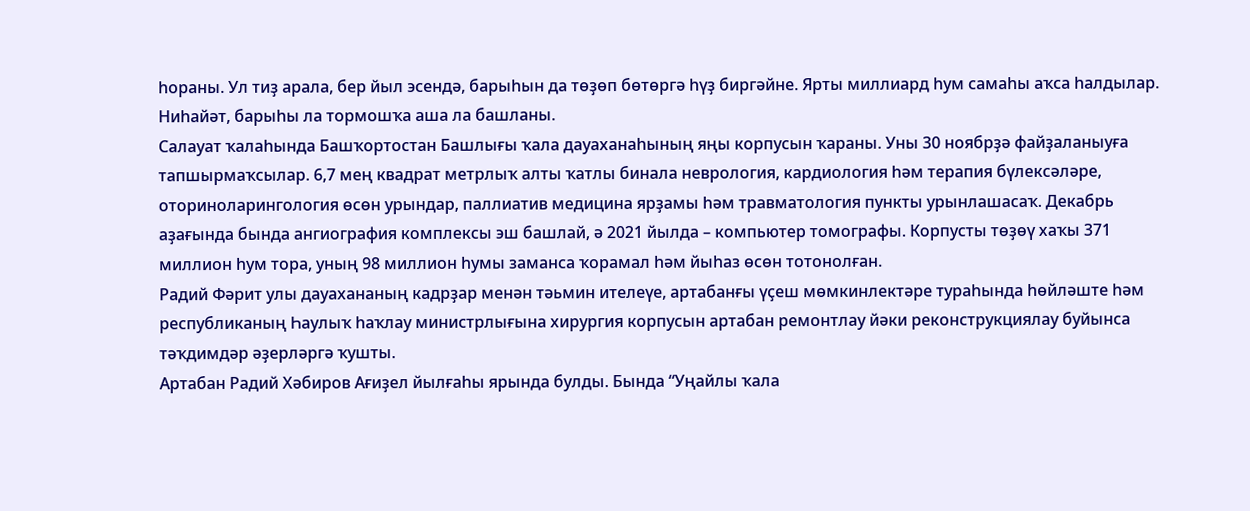һораны. Ул тиҙ арала, бер йыл эсендә, барыһын да төҙөп бөтөргә һүҙ биргәйне. Ярты миллиард һум самаһы аҡса һалдылар. Ниһайәт, барыһы ла тормошҡа аша ла башланы.
Салауат ҡалаһында Башҡортостан Башлығы ҡала дауаханаһының яңы корпусын ҡараны. Уны 30 ноябрҙә файҙаланыуға тапшырмаҡсылар. 6,7 мең квадрат метрлыҡ алты ҡатлы бинала неврология, кардиология һәм терапия бүлексәләре, оториноларингология өсөн урындар, паллиатив медицина ярҙамы һәм травматология пункты урынлашасаҡ. Декабрь аҙағында бында ангиография комплексы эш башлай, ә 2021 йылда – компьютер томографы. Корпусты төҙөү хаҡы 371 миллион һум тора, уның 98 миллион һумы заманса ҡорамал һәм йыһаз өсөн тотонолған.
Радий Фәрит улы дауахананың кадрҙар менән тәьмин ителеүе, артабанғы үҫеш мөмкинлектәре тураһында һөйләште һәм республиканың Һаулыҡ һаҡлау министрлығына хирургия корпусын артабан ремонтлау йәки реконструкциялау буйынса тәҡдимдәр әҙерләргә ҡушты.
Артабан Радий Хәбиров Ағиҙел йылғаһы ярында булды. Бында “Уңайлы ҡала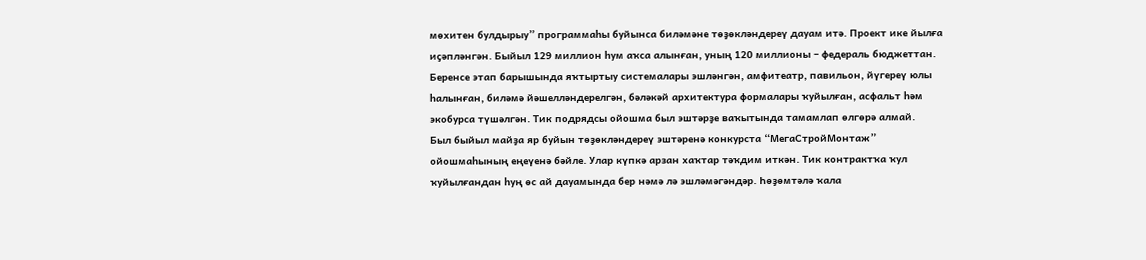мөхитен булдырыу” программаһы буйынса биләмәне төҙөкләндереү дауам итә. Проект ике йылға иҫәпләнгән. Быйыл 129 миллион һум аҡса алынған, уның 120 миллионы – федераль бюджеттан. Беренсе этап барышында яҡтыртыу системалары эшләнгән, амфитеатр, павильон, йүгереү юлы һалынған, биләмә йәшелләндерелгән, бәләкәй архитектура формалары ҡуйылған, асфальт һәм экобурса түшәлгән. Тик подрядсы ойошма был эштәрҙе ваҡытында тамамлап өлгөрә алмай.
Был быйыл майҙа яр буйын төҙөкләндереү эштәренә конкурста “МегаСтройМонтаж” ойошмаһының еңеүенә бәйле. Улар күпкә арзан хаҡтар тәҡдим иткән. Тик контрактҡа ҡул ҡуйылғандан һуң өс ай дауамында бер нәмә лә эшләмәгәндәр. Һөҙөмтәлә ҡала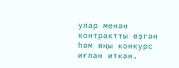улар менән контрактты өҙгән һәм яңы конкурс иғлан иткән.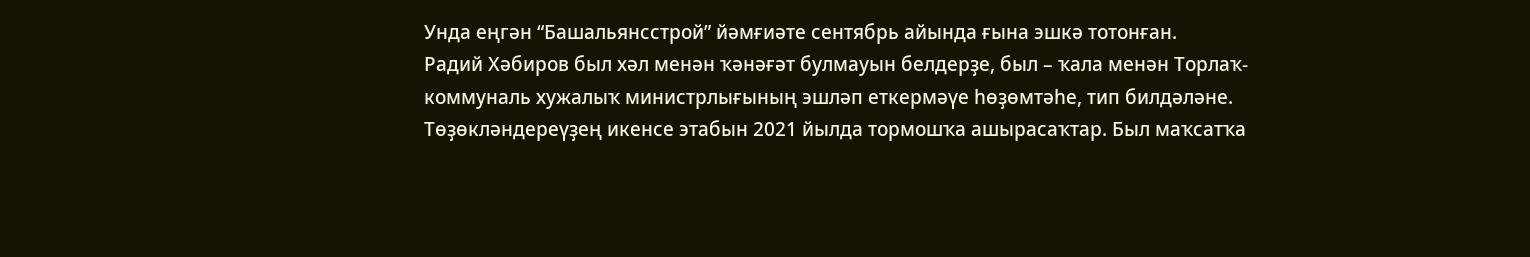Унда еңгән “Башальянсстрой” йәмғиәте сентябрь айында ғына эшкә тотонған.
Радий Хәбиров был хәл менән ҡәнәғәт булмауын белдерҙе, был – ҡала менән Торлаҡ-коммуналь хужалыҡ министрлығының эшләп еткермәүе һөҙөмтәһе, тип билдәләне.
Төҙөкләндереүҙең икенсе этабын 2021 йылда тормошҡа ашырасаҡтар. Был маҡсатҡа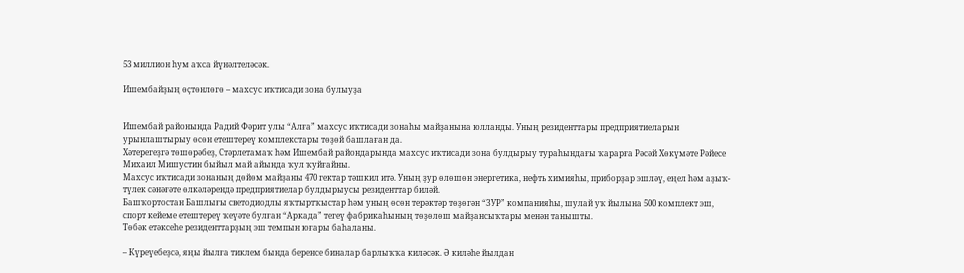53 миллион һум аҡса йүнәлтеләсәк.

Ишембайҙың өҫтөнлөгө – махсус иҡтисади зона булыуҙа


Ишембай районында Радий Фәрит улы “Алға” махсус иҡтисади зонаһы майҙанына юлланды. Уның резиденттары предприятиеларын урынлаштырыу өсөн етештереү комплекстары төҙөй башлаған да.
Хәтерегеҙгә төшөрәбеҙ, Стәрлетамаҡ һәм Ишембай райондарында махсус иҡтисади зона булдырыу тураһындағы ҡарарға Рәсәй Хөкүмәте Рәйесе Михаил Мишустин быйыл май айында ҡул ҡуйғайны.
Махсус иҡтисади зонаның дөйөм майҙаны 470 гектар тәшкил итә. Уның ҙур өлөшөн энергетика, нефть химияһы, приборҙар эшләү, еңел һәм аҙыҡ-түлек сәнәғәте өлкәләрендә предприятиелар булдырыусы резиденттар биләй.
Башҡортостан Башлығы светодиодлы яҡтыртҡыстар һәм уның өсөн терәктәр төҙөгән “ЗУР” компанияһы, шулай уҡ йылына 500 комплект эш, спорт кейеме етештереү ҡеүәте булған “Аркада” тегеү фабрикаһының төҙөлөш майҙансыҡтары менән танышты.
Төбәк етәксеһе резиденттарҙың эш темпын юғары баһаланы.

– Күреүебеҙсә, яңы йылға тиклем бында беренсе биналар барлыҡҡа киләсәк. Ә киләһе йылдан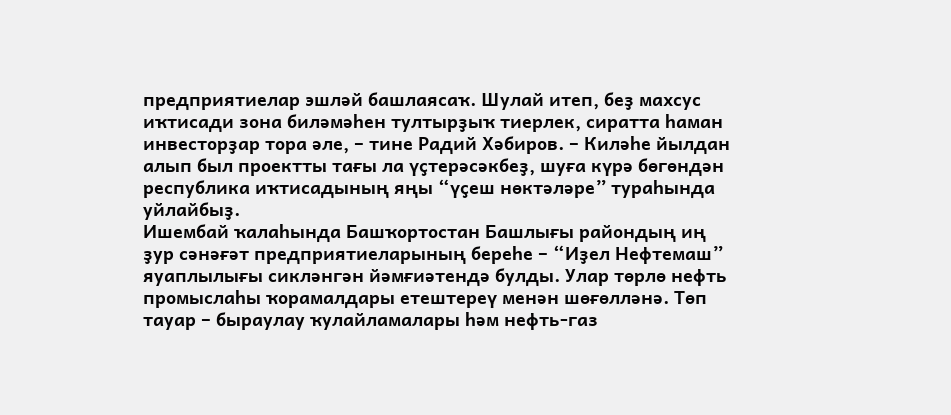предприятиелар эшләй башлаясаҡ. Шулай итеп, беҙ махсус иҡтисади зона биләмәһен тултырҙыҡ тиерлек, сиратта һаман инвесторҙар тора әле, – тине Радий Хәбиров. – Киләһе йылдан алып был проектты тағы ла үҫтерәсәкбеҙ, шуға күрә бөгөндән республика иҡтисадының яңы “үҫеш нөктәләре” тураһында уйлайбыҙ.
Ишембай ҡалаһында Башҡортостан Башлығы райондың иң ҙур сәнәғәт предприятиеларының береһе – “Иҙел Нефтемаш” яуаплылығы сикләнгән йәмғиәтендә булды. Улар төрлө нефть промыслаһы ҡорамалдары етештереү менән шөғөлләнә. Төп тауар – быраулау ҡулайламалары һәм нефть-газ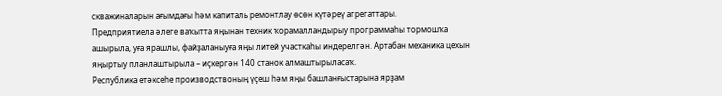скважиналарын ағымдағы һәм капиталь ремонтлау өсөн күтәреү агрегаттары.
Предприятиела әлеге ваҡытта яңынан техник ҡорамалландырыу программаһы тормошҡа ашырыла, уға ярашлы, файҙаланыуға яңы литей участкаһы индерелгән. Артабан механика цехын яңыртыу планлаштырыла – иҫкергән 140 станок алмаштырыласаҡ.
Республика етәксеһе производствоның үҫеш һәм яңы башланғыстарына ярҙам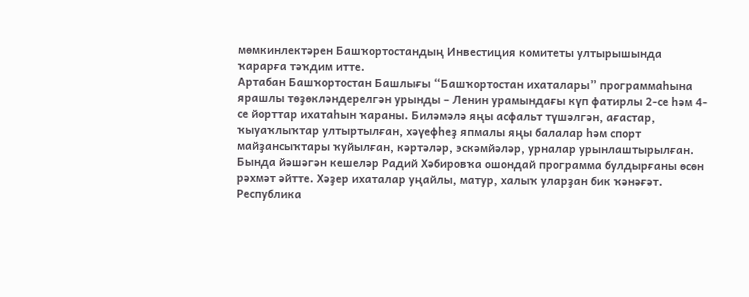мөмкинлектәрен Башҡортостандың Инвестиция комитеты ултырышында ҡарарға тәҡдим итте.
Артабан Башҡортостан Башлығы “Башҡортостан ихаталары” программаһына ярашлы төҙөкләндерелгән урынды – Ленин урамындағы күп фатирлы 2-се һәм 4-се йорттар ихатаһын ҡараны. Биләмәлә яңы асфальт түшәлгән, ағастар, ҡыуаҡлыҡтар ултыртылған, хәүефһеҙ япмалы яңы балалар һәм спорт майҙансыҡтары ҡуйылған, кәртәләр, эскәмйәләр, урналар урынлаштырылған.
Бында йәшәгән кешеләр Радий Хәбировҡа ошондай программа булдырғаны өсөн рәхмәт әйтте. Хәҙер ихаталар уңайлы, матур, халыҡ уларҙан бик ҡәнәғәт.
Республика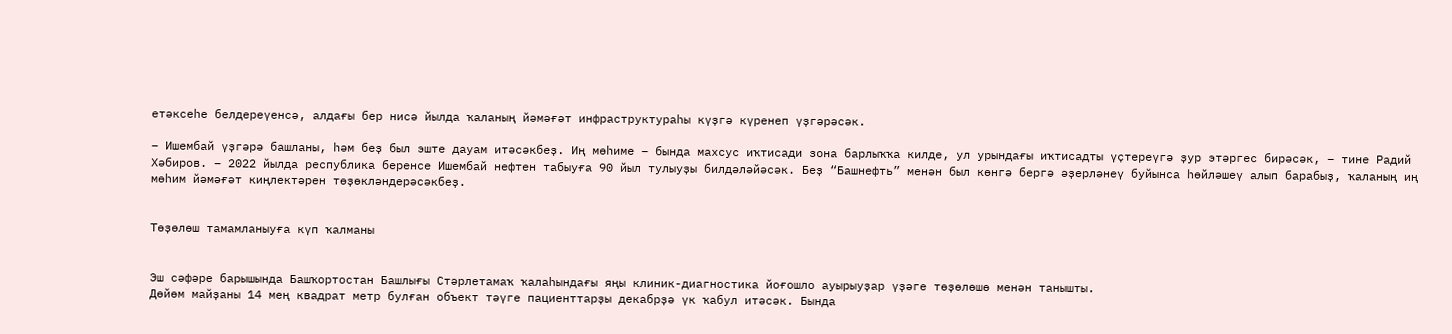етәксеһе белдереүенсә, алдағы бер нисә йылда ҡаланың йәмәғәт инфраструктураһы күҙгә күренеп үҙгәрәсәк.

– Ишембай үҙгәрә башланы, һәм беҙ был эште дауам итәсәкбеҙ. Иң мөһиме – бында махсус иҡтисади зона барлыҡҡа килде, ул урындағы иҡтисадты үҫтереүгә ҙур этәргес бирәсәк, – тине Радий Хәбиров. – 2022 йылда республика беренсе Ишембай нефтен табыуға 90 йыл тулыуҙы билдәләйәсәк. Беҙ “Башнефть” менән был көнгә бергә әҙерләнеү буйынса һөйләшеү алып барабыҙ, ҡаланың иң мөһим йәмәғәт киңлектәрен төҙөкләндерәсәкбеҙ.


Төҙөлөш тамамланыуға күп ҡалманы


Эш сәфәре барышында Башҡортостан Башлығы Стәрлетамаҡ ҡалаһындағы яңы клиник-диагностика йоғошло ауырыуҙар үҙәге төҙөлөшө менән танышты.
Дөйөм майҙаны 14 мең квадрат метр булған объект тәүге пациенттарҙы декабрҙә үк ҡабул итәсәк. Бында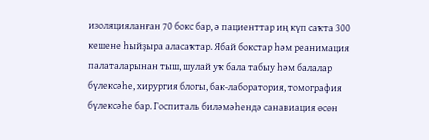изоляцияланған 70 бокс бар, ә пациенттар иң күп саҡта 300 кешене һыйҙыра аласаҡтар. Ябай бокстар һәм реанимация палаталарынан тыш, шулай уҡ бала табыу һәм балалар бүлексәһе, хирургия блогы, бак-лаборатория, томография бүлексәһе бар. Госпиталь биләмәһендә санавиация өсөн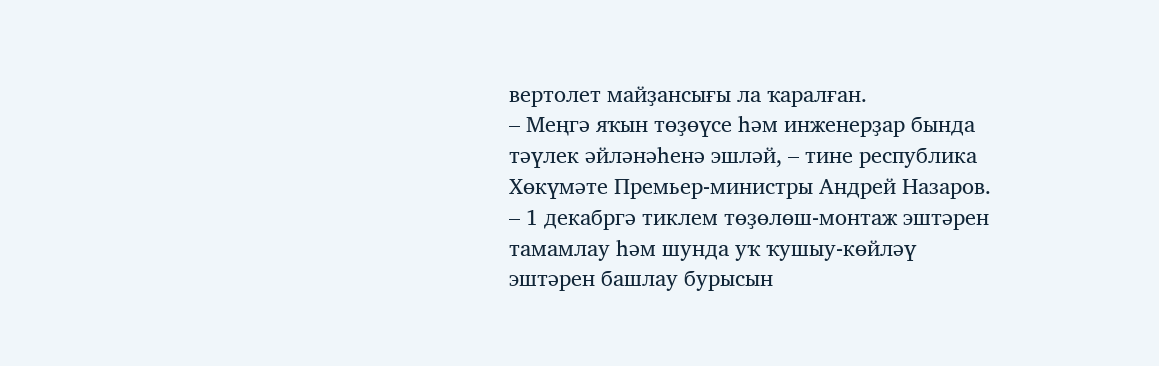вертолет майҙансығы ла ҡаралған.
– Меңгә яҡын төҙөүсе һәм инженерҙар бында тәүлек әйләнәһенә эшләй, – тине республика Хөкүмәте Премьер-министры Андрей Назаров. – 1 декабргә тиклем төҙөлөш-монтаж эштәрен тамамлау һәм шунда уҡ ҡушыу-көйләү эштәрен башлау бурысын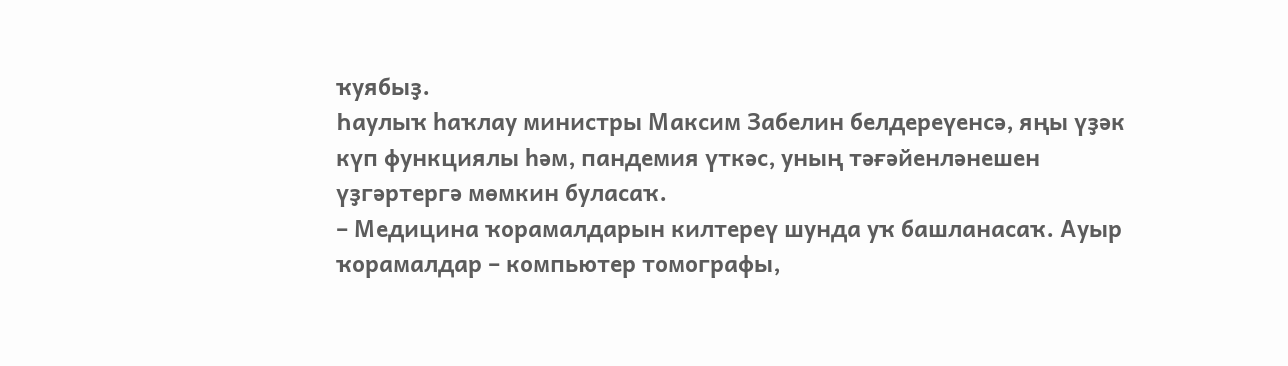ҡуябыҙ.
Һаулыҡ һаҡлау министры Максим Забелин белдереүенсә, яңы үҙәк күп функциялы һәм, пандемия үткәс, уның тәғәйенләнешен үҙгәртергә мөмкин буласаҡ.
– Медицина ҡорамалдарын килтереү шунда уҡ башланасаҡ. Ауыр ҡорамалдар – компьютер томографы,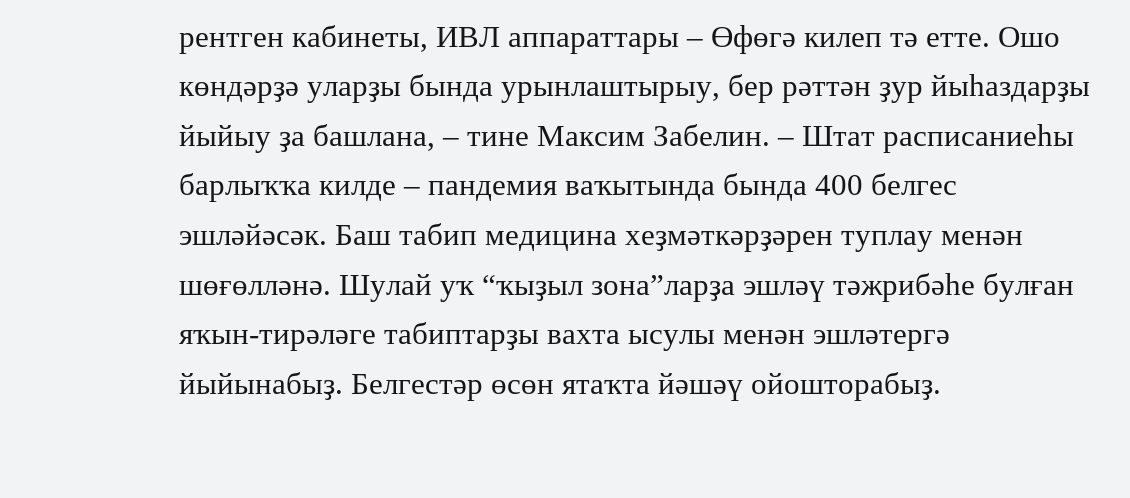рентген кабинеты, ИВЛ аппараттары – Өфөгә килеп тә етте. Ошо көндәрҙә уларҙы бында урынлаштырыу, бер рәттән ҙур йыһаздарҙы йыйыу ҙа башлана, – тине Максим Забелин. – Штат расписаниеһы барлыҡҡа килде – пандемия ваҡытында бында 400 белгес эшләйәсәк. Баш табип медицина хеҙмәткәрҙәрен туплау менән шөғөлләнә. Шулай уҡ “ҡыҙыл зона”ларҙа эшләү тәжрибәһе булған яҡын-тирәләге табиптарҙы вахта ысулы менән эшләтергә йыйынабыҙ. Белгестәр өсөн ятаҡта йәшәү ойошторабыҙ.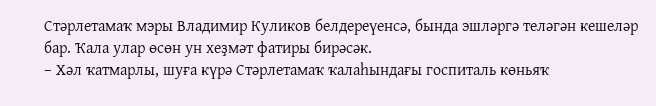Стәрлетамаҡ мэры Владимир Куликов белдереүенсә, бында эшләргә теләгән кешеләр бар. Ҡала улар өсөн ун хеҙмәт фатиры бирәсәк.
– Хәл ҡатмарлы, шуға күрә Стәрлетамаҡ ҡалаһындағы госпиталь көньяҡ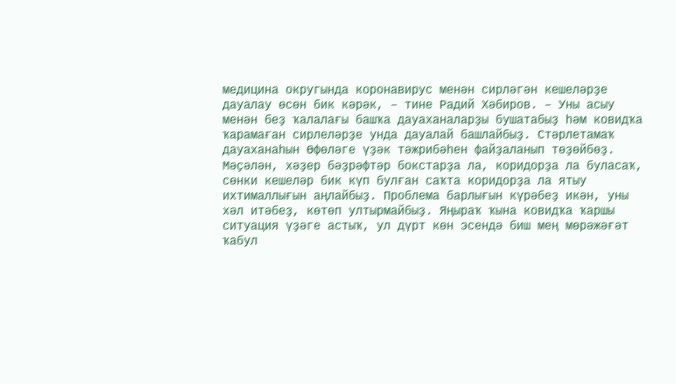медицина округында коронавирус менән сирләгән кешеләрҙе дауалау өсөн бик кәрәк, – тине Радий Хәбиров. – Уны асыу менән беҙ ҡалалағы башҡа дауаханаларҙы бушатабыҙ һәм ковидҡа ҡарамаған сирлеләрҙе унда дауалай башлайбыҙ. Стәрлетамаҡ дауаханаһын Өфөләге үҙәк тәжрибәһен файҙаланып төҙөйбөҙ. Мәҫәлән, хәҙер бәҙрәфтәр бокстарҙа ла, коридорҙа ла буласаҡ, сөнки кешеләр бик күп булған саҡта коридорҙа ла ятыу ихтималлығын аңлайбыҙ. Проблема барлығын күрәбеҙ икән, уны хәл итәбеҙ, көтөп ултырмайбыҙ. Яңыраҡ ҡына ковидҡа ҡаршы ситуация үҙәге астыҡ, ул дүрт көн эсендә биш мең мөрәжәғәт ҡабул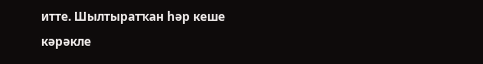итте. Шылтыратҡан һәр кеше кәрәкле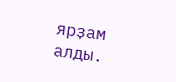ярҙам алды.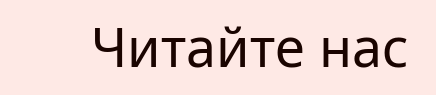Читайте нас